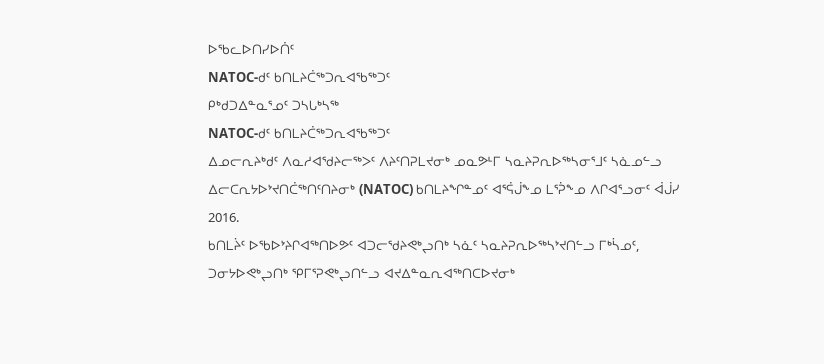ᐅᖃᓚᐅᑎᓯᐅᑏᑦ
NATOC-ᑯᑦ ᑲᑎᒪᔨᑖᖅᑐᕆᐊᖃᖅᑐᑦ
ᑭᒃᑯᑐᐃᓐᓇᕐᓄᑦ ᑐᓴᒐᒃᓴᖅ
NATOC-ᑯᑦ ᑲᑎᒪᔨᑖᖅᑐᕆᐊᖃᖅᑐᑦ
ᐃᓄᓕᕆᔨᒃᑯᑦ ᐱᓇᓱᐊᖁᔨᓕᖅᐳᑦ ᐱᔨᑦᑎᕈᒪᔪᓂᒃ ᓄᓇᕗᒻᒥ ᓴᓇᔨᕈᕆᐅᖅᓴᓂᕐᒧᑦ ᓴᓈᓄᓪᓗ ᐃᓕᑕᕆᔭᐅᔾᔪᑎᑖᖅᑎᑦᑎᔨᓂᒃ (NATOC) ᑲᑎᒪᔨᖏᓐᓄᑦ ᐊᕐᕌᒎᖕᓄ ᒪᕐᕉᖕᓄ ᐱᒋᐊᕐᓗᓂᑦ ᐋᒎᓯ 2016.
ᑲᑎᒪᔩᑦ ᐅᖃᐅᔾᔨᒋᐊᖅᑎᐅᕗᑦ ᐊᑐᓕᖁᔨᕙᒃᖢᑎᒃ ᓴᓈᑦ ᓴᓇᔨᕈᕆᐅᖅᓴᔾᔪᑎᓪᓗ ᒥᒃᓵᓄᑦ, ᑐᓂᔭᐅᕙᒃᖢᑎᒃ ᕿᒥᕐᕈᕙᒃᖢᑎᓪᓗ ᐊᔪᐃᓐᓇᕆᐊᖅᑎᑕᐅᔪᓂᒃ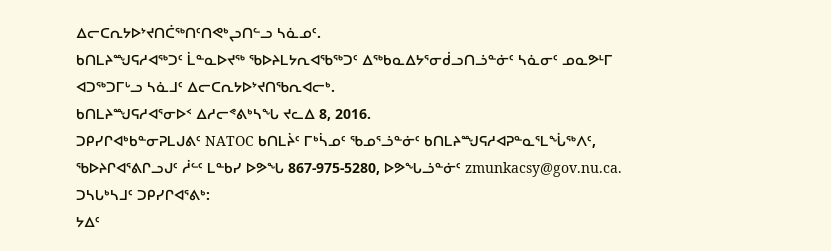ᐃᓕᑕᕆᔭᐅᔾᔪᑎᑖᖅᑎᑦᑎᕙᒃᖢᑎᓪᓗ ᓴᓈᓄᑦ.
ᑲᑎᒪᔨᙳᕋᓱᐊᖅᑐᑦ ᒫᓐᓇᐅᔪᖅ ᖃᐅᔨᒪᔭᕆᐊᖃᖅᑐᑦ ᐃᖅᑲᓇᐃᔭᕐᓂᑰᓗᑎᓘᓐᓃᑦ ᓴᓈᓂᑦ ᓄᓇᕗᒻᒥ ᐊᑐᖅᑐᒥᒡᓗ ᓴᓈᒧᑦ ᐃᓕᑕᕆᔭᐅᔾᔪᑎᖃᕆᐊᓕᒃ.
ᑲᑎᒪᔨᙳᕋᓱᐊᕐᓂᐅᑉ ᐃᓱᓕᕝᕕᒃᓴᖓ ᔪᓚᐃ 8, 2016.
ᑐᑭᓯᒋᐊᒃᑲᓐᓂᕈᒪᒍᕕᑦ NATOC ᑲᑎᒪᔩᑦ ᒥᒃᓵᓄᑦ ᖃᓄᕐᓘᓐᓃᑦ ᑲᑎᒪᔨᙳᕋᓱᐊᕈᓐᓇᕐᒪᖔᖅᐱᑦ, ᖃᐅᔨᒋᐊᕐᕕᒋᓗᒍᑦ ᓲᓪᑦ ᒪᓐᑲᓯ ᐅᕗᖓ 867-975-5280, ᐅᕗᖓᓘᓐᓃᑦ zmunkacsy@gov.nu.ca.
ᑐᓴᒐᒃᓴᒧᑦ ᑐᑭᓯᒋᐊᕐᕕᒃ:
ᔭᐃᑦ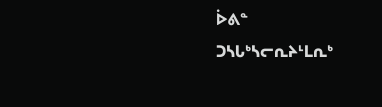ᐆᕕᓐ
ᑐᓴᒐᒃᓴᓕᕆᔨᒻᒪᕆᒃ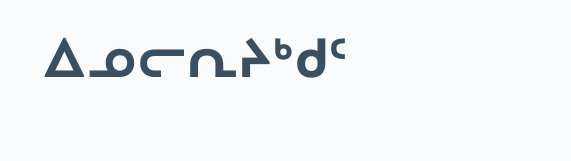ᐃᓄᓕᕆᔨᒃᑯᑦ